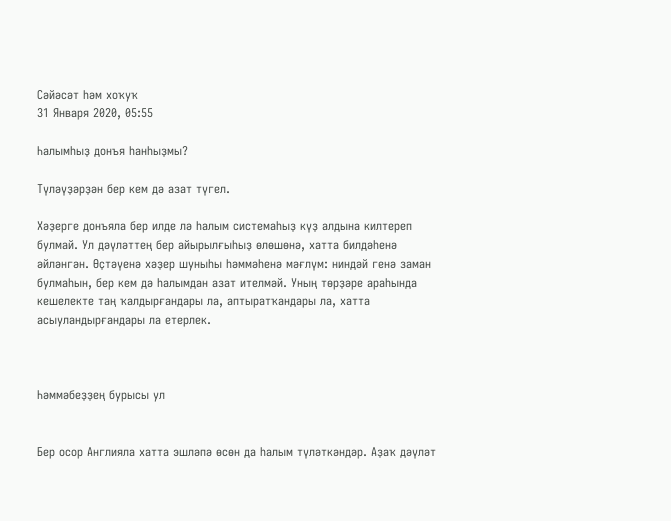Сәйәсәт һәм хоҡуҡ
31 Января 2020, 05:55

Һалымһыҙ донъя һанһыҙмы?

Түләүҙәрҙән бер кем дә азат түгел.

Хәҙерге донъяла бер илде лә һалым системаһыҙ күҙ алдына килтереп булмай. Ул дәүләттең бер айырылғыһыҙ өлөшөнә, хатта билдәһенә әйләнгән. Өҫтәүенә хәҙер шуныһы һәммәһенә мәғлүм: ниндәй генә заман булмаһын, бер кем дә һалымдан азат ителмәй. Уның төрҙәре араһында кешелекте таң ҡалдырғандары ла, аптыратҡандары ла, хатта асыуландырғандары ла етерлек.



Һәммәбеҙҙең бурысы ул


Бер осор Англияла хатта эшләпә өсөн да һалым түләткәндәр. Аҙаҡ дәүләт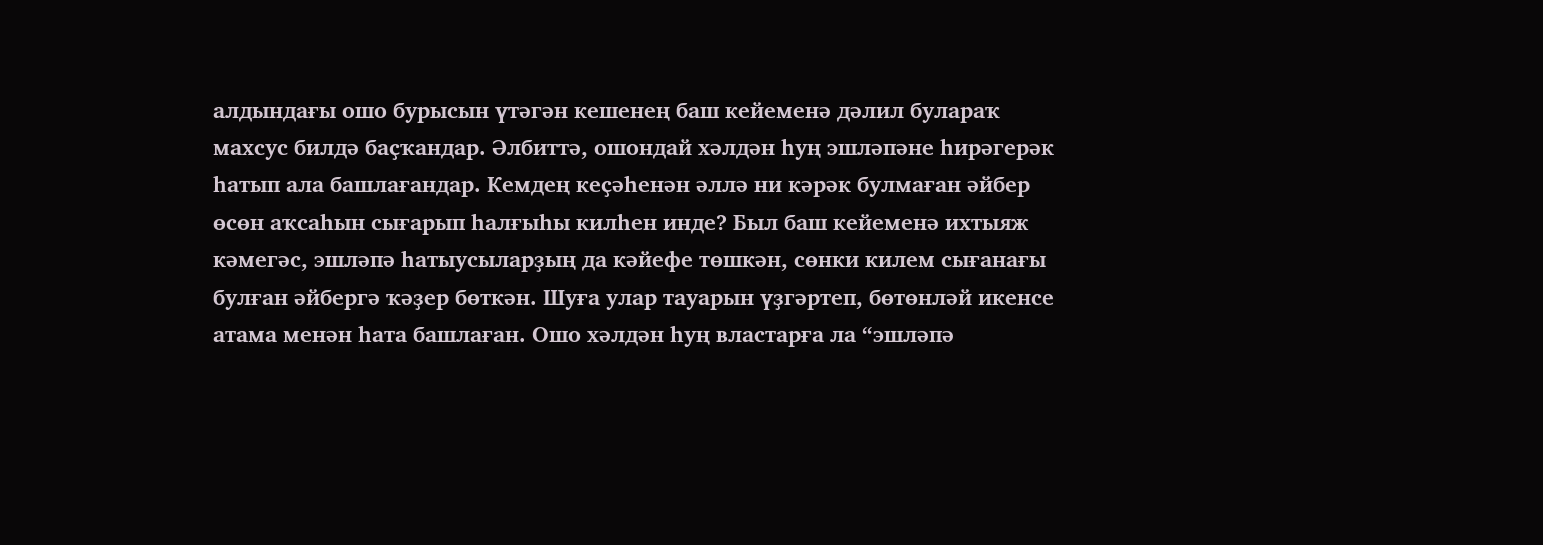алдындағы ошо бурысын үтәгән кешенең баш кейеменә дәлил булараҡ махсус билдә баҫҡандар. Әлбиттә, ошондай хәлдән һуң эшләпәне һирәгерәк һатып ала башлағандар. Кемдең кеҫәһенән әллә ни кәрәк булмаған әйбер өсөн аҡсаһын сығарып һалғыһы килһен инде? Был баш кейеменә ихтыяж кәмегәс, эшләпә һатыусыларҙың да кәйефе төшкән, сөнки килем сығанағы булған әйбергә ҡәҙер бөткән. Шуға улар тауарын үҙгәртеп, бөтөнләй икенсе атама менән һата башлаған. Ошо хәлдән һуң властарға ла “эшләпә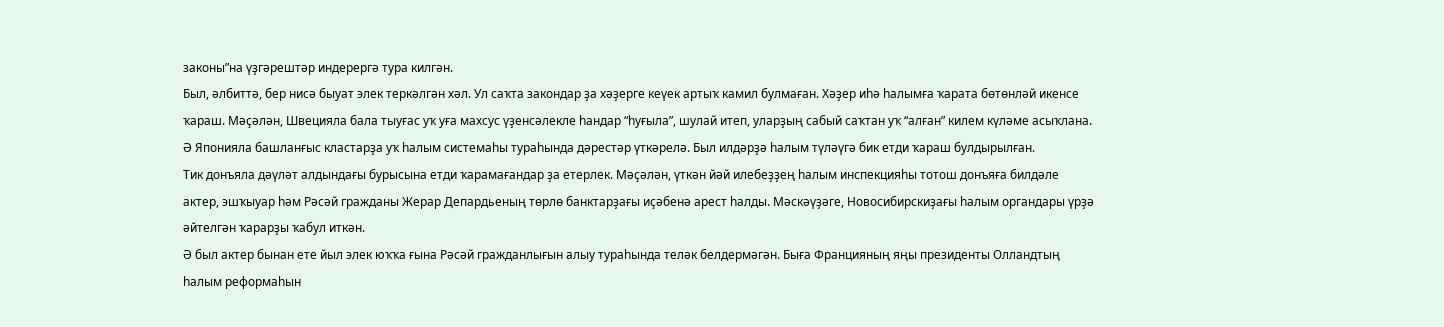законы”на үҙгәрештәр индерергә тура килгән.
Был, әлбиттә, бер нисә быуат элек теркәлгән хәл. Ул саҡта закондар ҙа хәҙерге кеүек артыҡ камил булмаған. Хәҙер иһә һалымға ҡарата бөтөнләй икенсе ҡараш. Мәҫәлән, Швецияла бала тыуғас уҡ уға махсус үҙенсәлекле һандар “һуғыла”, шулай итеп, уларҙың сабый саҡтан уҡ “алған” килем күләме асыҡлана. Ә Японияла башланғыс кластарҙа уҡ һалым системаһы тураһында дәрестәр үткәрелә. Был илдәрҙә һалым түләүгә бик етди ҡараш булдырылған.
Тик донъяла дәүләт алдындағы бурысына етди ҡарамағандар ҙа етерлек. Мәҫәлән, үткән йәй илебеҙҙең һалым инспекцияһы тотош донъяға билдәле актер, эшҡыуар һәм Рәсәй гражданы Жерар Депардьеның төрлө банктарҙағы иҫәбенә арест һалды. Мәскәүҙәге, Новосибирскиҙағы һалым органдары үрҙә әйтелгән ҡарарҙы ҡабул иткән.
Ә был актер бынан ете йыл элек юҡҡа ғына Рәсәй гражданлығын алыу тураһында теләк белдермәгән. Быға Францияның яңы президенты Олландтың һалым реформаһын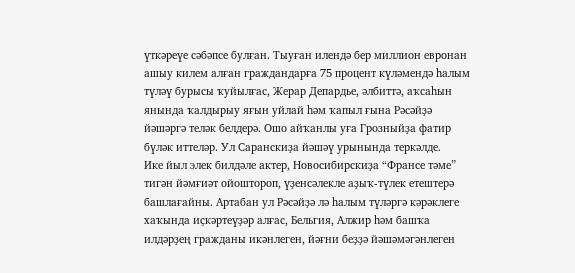үткәреүе сәбәпсе булған. Тыуған илендә бер миллион евронан ашыу килем алған граждандарға 75 процент күләмендә һалым түләү бурысы ҡуйылғас, Жерар Депардье, әлбиттә, аҡсаһын янында ҡалдырыу яғын уйлай һәм ҡапыл ғына Рәсәйҙә йәшәргә теләк белдерә. Ошо айҡанлы уға Грозныйҙа фатир бүләк иттеләр. Ул Саранскиҙа йәшәү урынында теркәлде.
Ике йыл элек билдәле актер, Новосибирскиҙа “Франсе тәме” тигән йәмғиәт ойоштороп, үҙенсәлекле аҙыҡ-түлек етештерә башлағайны. Артабан ул Рәсәйҙә лә һалым түләргә кәрәклеге хаҡында иҫкәртеүҙәр алғас, Бельгия, Алжир һәм башҡа илдәрҙең гражданы икәнлеген, йәғни беҙҙә йәшәмәгәнлеген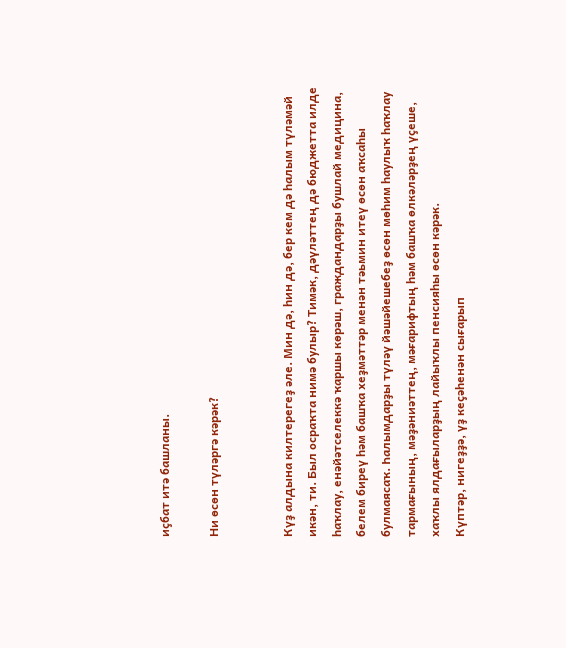иҫбат итә башланы.

Ни өсөн түләргә кәрәк?


Күҙ алдына килтерегеҙ әле. Мин дә, һин дә, бер кем дә һалым түләмәй икән, ти. Был осраҡта нимә булыр? Тимәк, дәүләттең дә бюджетта илде һаҡлау, енәйәтселеккә ҡаршы көрәш, граждандарҙы бушлай медицина, белем биреү һәм башҡа хеҙмәттәр менән тәьмин итеү өсөн аҡсаһы булмаясаҡ. Һалымдарҙы түләү йәшәйешебеҙ өсөн мөһим һаулыҡ һаҡлау тармағының, мәҙәниәттең, мәғарифтың һәм башҡа өлкәләрҙең үҫеше, хаҡлы ялдағыларҙың лайыҡлы пенсияһы өсөн кәрәк.
Күптәр, нигеҙҙә, үҙ кеҫәһенән сығарып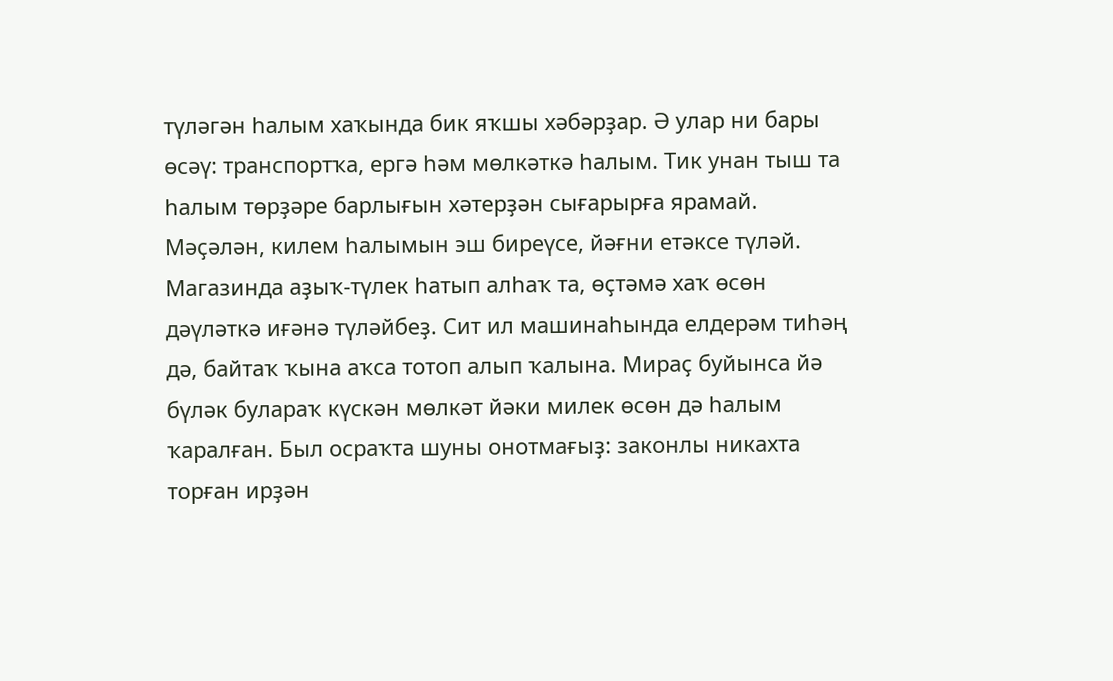түләгән һалым хаҡында бик яҡшы хәбәрҙар. Ә улар ни бары өсәү: транспортҡа, ергә һәм мөлкәткә һалым. Тик унан тыш та һалым төрҙәре барлығын хәтерҙән сығарырға ярамай. Мәҫәлән, килем һалымын эш биреүсе, йәғни етәксе түләй. Магазинда аҙыҡ-түлек һатып алһаҡ та, өҫтәмә хаҡ өсөн дәүләткә иғәнә түләйбеҙ. Сит ил машинаһында елдерәм тиһәң дә, байтаҡ ҡына аҡса тотоп алып ҡалына. Мираҫ буйынса йә бүләк булараҡ күскән мөлкәт йәки милек өсөн дә һалым ҡаралған. Был осраҡта шуны онотмағыҙ: законлы никахта торған ирҙән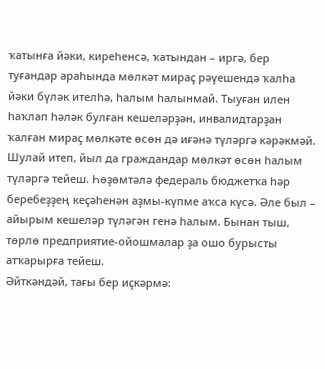ҡатынға йәки, киреһенсә, ҡатындан – иргә, бер туғандар араһында мөлкәт мираҫ рәүешендә ҡалһа йәки бүләк ителһә, һалым һалынмай. Тыуған илен һаҡлап һәләк булған кешеләрҙән, инвалидтарҙан ҡалған мираҫ мөлкәте өсөн дә иғәнә түләргә кәрәкмәй.
Шулай итеп, йыл да граждандар мөлкәт өсөн һалым түләргә тейеш. Һөҙөмтәлә федераль бюджетҡа һәр беребеҙҙең кеҫәһенән аҙмы-күпме аҡса күсә. Әле был – айырым кешеләр түләгән генә һалым. Бынан тыш, төрлө предприятие-ойошмалар ҙа ошо бурысты атҡарырға тейеш.
Әйткәндәй, тағы бер иҫкәрмә: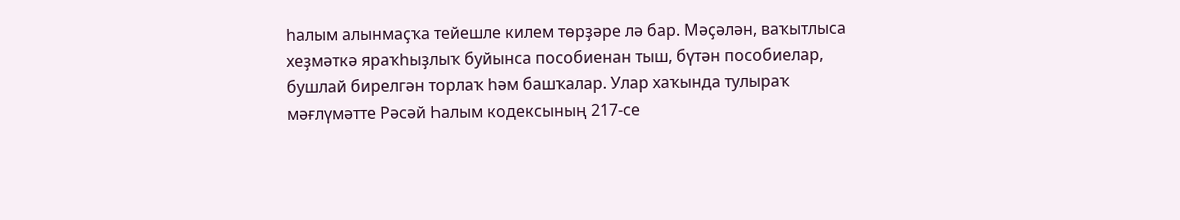һалым алынмаҫҡа тейешле килем төрҙәре лә бар. Мәҫәлән, ваҡытлыса хеҙмәткә яраҡһыҙлыҡ буйынса пособиенан тыш, бүтән пособиелар, бушлай бирелгән торлаҡ һәм башҡалар. Улар хаҡында тулыраҡ мәғлүмәтте Рәсәй Һалым кодексының 217-се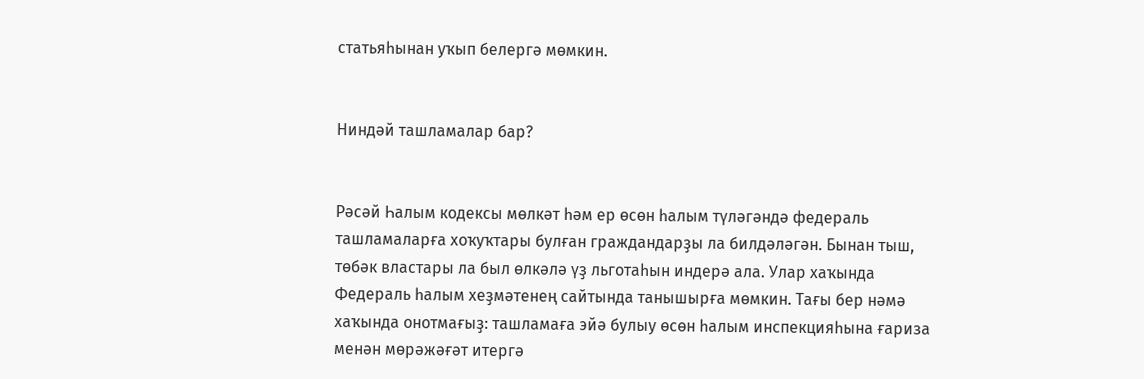статьяһынан уҡып белергә мөмкин.


Ниндәй ташламалар бар?


Рәсәй Һалым кодексы мөлкәт һәм ер өсөн һалым түләгәндә федераль ташламаларға хоҡуҡтары булған граждандарҙы ла билдәләгән. Бынан тыш, төбәк властары ла был өлкәлә үҙ льготаһын индерә ала. Улар хаҡында Федераль һалым хеҙмәтенең сайтында танышырға мөмкин. Тағы бер нәмә хаҡында онотмағыҙ: ташламаға эйә булыу өсөн һалым инспекцияһына ғариза менән мөрәжәғәт итергә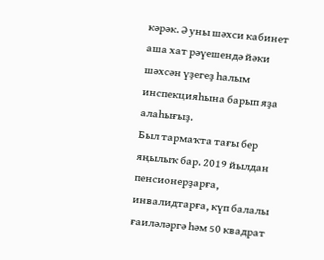кәрәк. Ә уны шәхси кабинет аша хат рәүешендә йәки шәхсән үҙегеҙ һалым инспекцияһына барып яҙа алаһығыҙ.
Был тармаҡта тағы бер яңылыҡ бар. 2019 йылдан пенсионерҙарға, инвалидтарға, күп балалы ғаиләләргә һәм 50 квадрат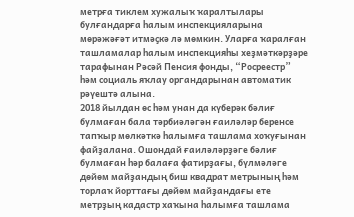метрға тиклем хужалыҡ ҡаралтылары булғандарға һалым инспекцияларына мөрәжәғәт итмәҫкә лә мөмкин. Уларға ҡаралған ташламалар һалым инспекцияһы хеҙмәткәрҙәре тарафынан Рәсәй Пенсия фонды, “Росреестр” һәм социаль яҡлау органдарынан автоматик рәүештә алына.
2018 йылдан өс һәм унан да күберәк бәлиғ булмаған бала тәрбиәләгән ғаиләләр беренсе тапҡыр мөлкәткә һалымға ташлама хоҡуғынан файҙалана. Ошондай ғаиләләрҙәге бәлиғ булмаған һәр балаға фатирҙағы, бүлмәләге дөйөм майҙандың биш квадрат метрының һәм торлаҡ йорттағы дөйөм майҙандағы ете метрҙың кадастр хаҡына һалымға ташлама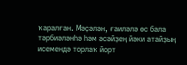ҡаралған. Мәҫәлән, ғаиләлә өс бала тәрбиәләнһә һәм әсәйҙең йәки атайҙың исемендә торлаҡ йорт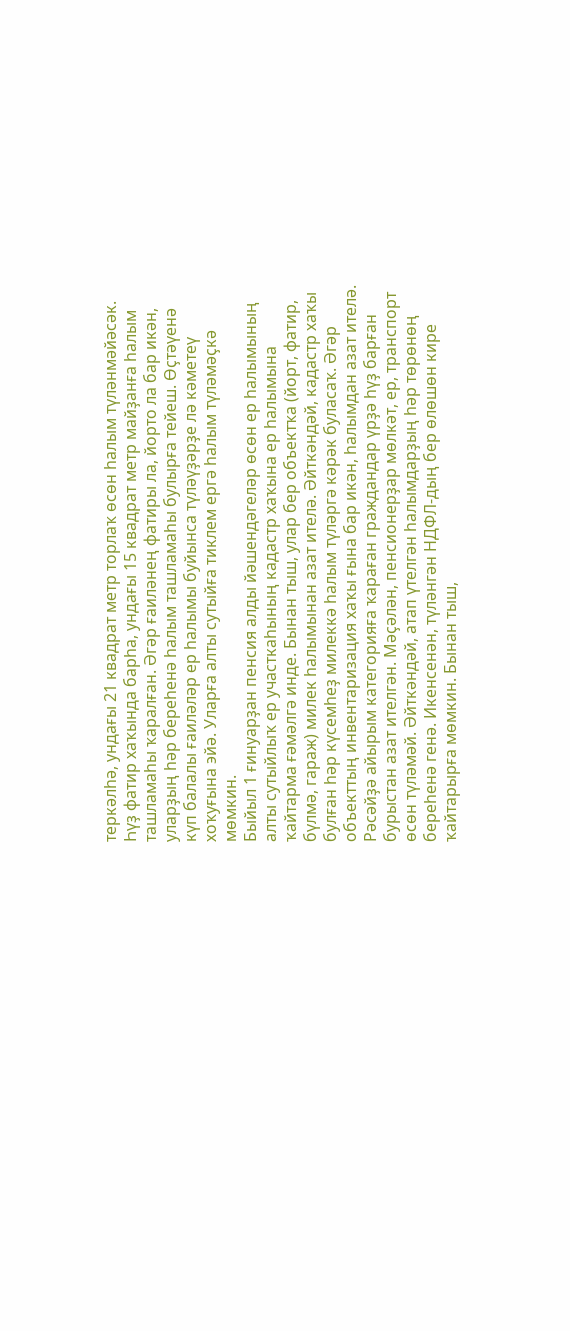теркәлһә, ундағы 21 квадрат метр торлаҡ өсөн һалым түләнмәйәсәк. Һүҙ фатир хаҡында барһа, ундағы 15 квадрат метр майҙанға һалым ташламаһы ҡаралған. Әгәр ғаиләнең фатиры ла, йорто ла бар икән, уларҙың һәр береһенә һалым ташламаһы булырға тейеш. Өҫтәүенә күп балалы ғаиләләр ер һалымы буйынса түләүҙәрҙе лә кәметеү хоҡуғына эйә. Уларға алты сутыйға тиклем ергә һалым түләмәҫкә мөмкин.
Быйыл 1 ғинуарҙан пенсия алды йәшендәгеләр өсөн ер һалымының алты сутыйлыҡ ер участкаһының кадастр хаҡына ер һалымына ҡайтарма ғәмәлгә инде. Бынан тыш, улар бер объектҡа (йорт, фатир, бүлмә, гараж) милек һалымынан азат ителә. Әйткәндәй, кадастр хаҡы булған һәр күсемһеҙ милеккә һалым түләргә кәрәк буласаҡ. Әгәр объекттың инвентаризация хаҡы ғына бар икән, һалымдан азат ителә.
Рәсәйҙә айырым категорияға ҡараған граждандар үрҙә һүҙ барған бурыстан азат ителгән. Мәҫәлән, пенсионерҙар мөлкәт, ер, транспорт өсөн түләмәй. Әйткәндәй, атап үтелгән һалымдарҙың һәр төрөнөң береһенә генә. Икенсенән, түләнгән НДФЛ-дың бер өлөшөн кире ҡайтарырға мөмкин. Бынан тыш,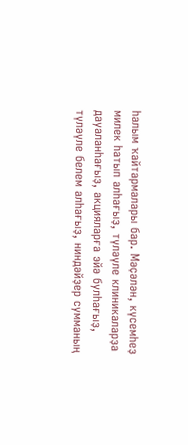һалым ҡайтармалары бар. Мәҫәлән, күсемһеҙ милек һатып алһағыҙ, түләүле клиникаларҙа дауаланһағыҙ, акцияларға эйә булһағыҙ, түләүле белем алһағыҙ, ниндәйҙер сумманың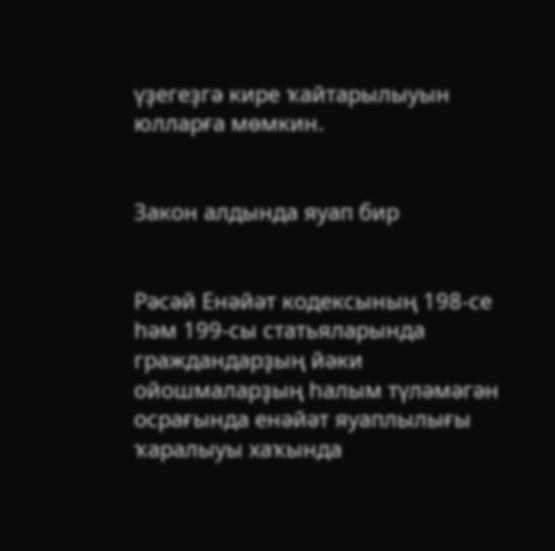үҙегеҙгә кире ҡайтарылыуын юлларға мөмкин.


Закон алдында яуап бир


Рәсәй Енәйәт кодексының 198-се һәм 199-сы статьяларында граждандарҙың йәки ойошмаларҙың һалым түләмәгән осрағында енәйәт яуаплылығы ҡаралыуы хаҡында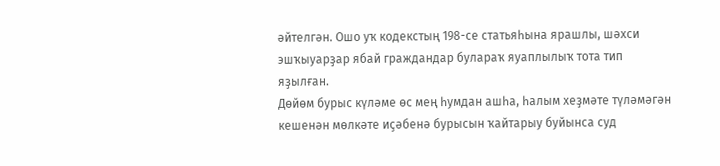әйтелгән. Ошо уҡ кодекстың 198-се статьяһына ярашлы, шәхси эшҡыуарҙар ябай граждандар булараҡ яуаплылыҡ тота тип яҙылған.
Дөйөм бурыс күләме өс мең һумдан ашһа, һалым хеҙмәте түләмәгән кешенән мөлкәте иҫәбенә бурысын ҡайтарыу буйынса суд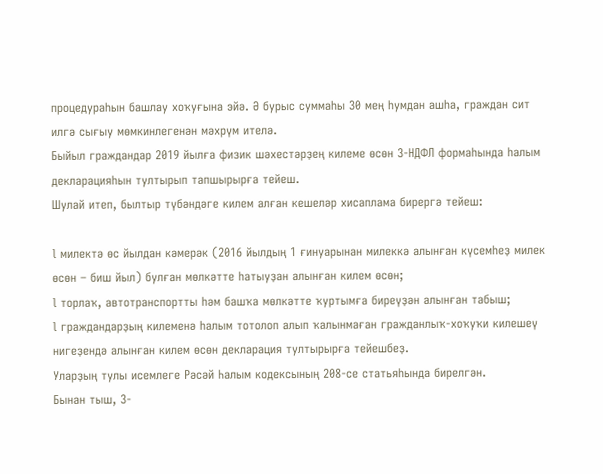процедураһын башлау хоҡуғына эйә. Ә бурыс суммаһы 30 мең һумдан ашһа, граждан сит илгә сығыу мөмкинлегенән мәхрүм ителә.
Быйыл граждандар 2019 йылға физик шәхестәрҙең килеме өсөн 3-НДФЛ формаһында һалым декларацияһын тултырып тапшырырға тейеш.
Шулай итеп, былтыр түбәндәге килем алған кешеләр хисаплама бирергә тейеш:

l милектә өс йылдан кәмерәк (2016 йылдың 1 ғинуарынан милеккә алынған күсемһеҙ милек өсөн – биш йыл) булған мөлкәтте һатыуҙан алынған килем өсөн;
l торлаҡ, автотранспортты һәм башҡа мөлкәтте ҡуртымға биреүҙән алынған табыш;
l граждандарҙың килеменә һалым тотолоп алып ҡалынмаған гражданлыҡ-хоҡуҡи килешеү нигеҙендә алынған килем өсөн декларация тултырырға тейешбеҙ.
Уларҙың тулы исемлеге Рәсәй Һалым кодексының 208-се статьяһында бирелгән.
Бынан тыш, 3-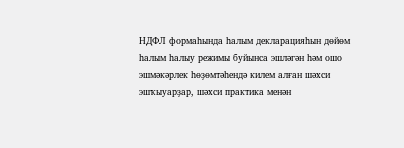НДФЛ формаһында һалым декларацияһын дөйөм һалым һалыу режимы буйынса эшләгән һәм ошо эшмәкәрлек һөҙөмтәһендә килем алған шәхси эшҡыуарҙар, шәхси практика менән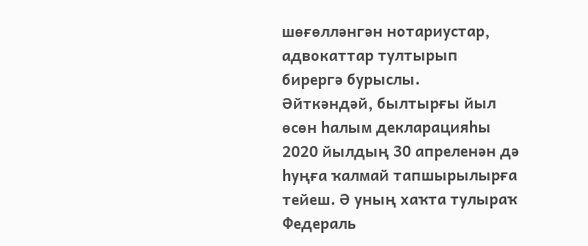шөғөлләнгән нотариустар, адвокаттар тултырып бирергә бурыслы.
Әйткәндәй, былтырғы йыл өсөн һалым декларацияһы 2020 йылдың 30 апреленән дә һуңға ҡалмай тапшырылырға тейеш. Ә уның хаҡта тулыраҡ Федераль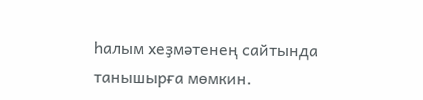һалым хеҙмәтенең сайтында танышырға мөмкин.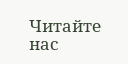Читайте нас